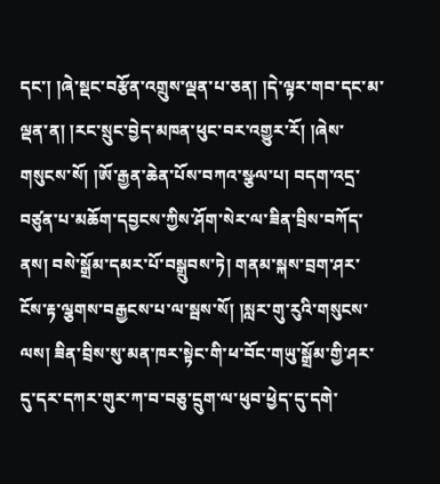དང་། །ཞེ་སྡང་བརྩོན་འགྲུས་ལྡན་པ་ཅན། །དེ་ལྟར་གབ་དང་མ་ལྡན་ན། །རང་སྲུང་བྱེད་མཁན་ཕུང་བར་འགྱུར་རོ། །ཞེས་གསུངས་སོ། །ཨོ་རྒྱན་ཆེན་པོས་བཀའ་སྩལ་པ། བདག་འདྲ་བཙུན་པ་མཆོག་དབྱངས་ཀྱིས་ཤོག་སེར་ལ་ཟིན་བྲིས་བཀོད་ནས། བསེ་སྒྲོམ་དམར་པོ་བསྒྲུབས་ཏེ། གནམ་སྐས་བྲག་ཤར་ངོས་རྟ་ལྕགས་བརྒྱངས་པ་ལ་སྦས་སོ། །སླར་གུ་རུའི་གསུངས་ལས། ཟིན་བྲིས་སུ་མན་ཁར་སྟེང་གི་ཕ་བོང་གཡུ་སྒྲོམ་གྱི་ཤར་དུ་དར་དཀར་གུར་ཀ་བ་བཅུ་དྲུག་ལ་ཕུབ་ཕྱེད་དུ་དགེ་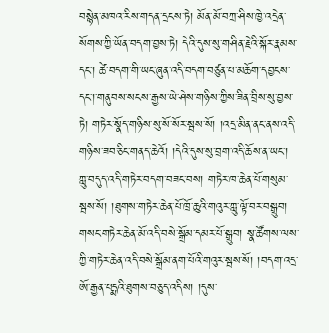བསྙེན་མཁའ་རིས་གདན་དྲངས་ཏེ། མོན་མོ་བཀྲ་ཤིས་ཁྱེ་འདྲེན་སོགས་ཀྱི་ཡོན་བདག་བྱས་ཏེ། དེའི་དུས་སུ་གཤིན་རྗེའི་སྐོར་རྣམས་དང་། ཚེ་བདག་གི་ཡང་ཞུན་འདི་བདག་བཙུན་པ་མཆོག་དབྱངས་དང་།་གནུབས་སངས་རྒྱས་ཡེ་ཤེས་གཉིས་ཀྱིས་ཟིན་བྲིས་སུ་བྱས་ཏེ། གཏེར་སྣོད་གཉིས་སུ་སོ་སོར་སྦས་སོ། །འདྲ་མིན་ནང་ནས་འདི་གཉིས་ཟབ་ཅིང་གནད་ཆེའོ། །དེའི་དུས་སུ་བྲག་འདི་ཆོས་ན་ཡང་། ཀླུ་བདུད་འདི་གཏེར་བདག་བཟང་བས། གཏེར་ཁ་ཆེན་པོ་གསུམ་སྦས་སོ། །ཐུགས་གཏེར་ཆེན་པོ་ཁྲོ་ཆུའི་གའུར་ཀླུ་ལྟོ་བར་བསྒྲུབ། གསང་གཏེར་ཆེན་མོ་འདི་བསེ་སྒྲོམ་དམར་པོ་སྒྲུབ། སྣ་ཚོགས་ལས་ཀྱི་གཏེར་ཆེན་འདི་བསེ་སྒྲོམ་ནག་པོའི་གའུར་སྦས་སོ། །བདག་འདྲ་ཨོ་རྒྱན་པདྨའི་ཐུགས་བཅུད་འདིས། །དུས་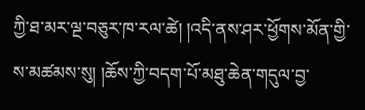ཀྱི་ཐ་མར་ལྔ་བཅུར་ཁ་རལ་ཚེ། །འདི་ནས་ཤར་ཕྱོགས་མོན་གྱི་ས་མཚམས་སུ། །ཆོས་ཀྱི་བདག་པོ་མཐུ་ཆེན་གདུལ་བྱ་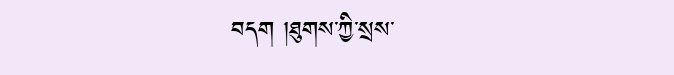བདག །ཐུགས་ཀྱི་སྲས་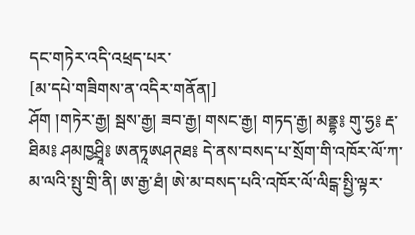དང་གཏེར་འདི་འཕྲད་པར་
[མ་དཔེ་གཟིགས་ན་འདིར་གནོན།]
ཤོག །གཏེར་རྒྱ། སྦས་རྒྱ། ཟབ་རྒྱ། གསང་རྒྱ། གཏད་རྒྱ། མནྡྷ༔ གུ་ཧྱ༔ རྡ་ཐིམ༔ ཤམཁྱཤྲཱི༔ ཨནཏཱཨཤཊཐ༔ དེ་ནས་བསད་པ་སྲོག་གི་འཁོར་ལོ་ཀ་མ་ལའི་སྤུ་གྲི་ནི། ཨ་རྒྱ་ཐཾ། ཨེ་མ་བསད་པའི་འཁོར་ལོ་ལིངྒ་སྤྱི་ལྟར་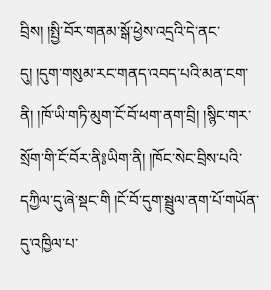བྲིས། །སྤྱི་བོར་གནམ་སྒོ་ཕྱེས་འདྲའི་དེ་ནང་དུ། །དུག་གསུམ་རང་གནད་འབད་པའི་མན་ངག་ནི། །ཁོ་ཡི་གཏི་མུག་ངོ་བོ་ཕག་ནག་བྲི། །སྙིང་གར་སྲོག་གི་ངོ་བོར་ནི༔ཡིག་ནི། །ཁོང་སེང་བྲིས་པའི་དཀྱིལ་དུ་ཞེ་སྡང་གི །ངོ་བོ་དུག་སྦྲུལ་ནག་པོ་གཡོན་དུ་འཁྱིལ་པ་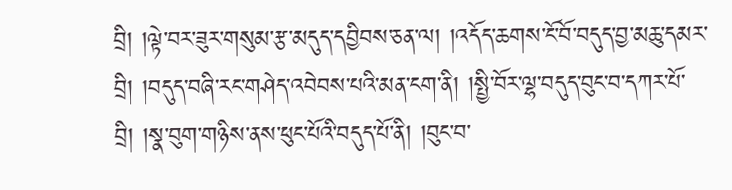བྲི། །ལྟེ་བར་ཟུར་གསུམ་རྩ་མདུད་དབྱིབས་ཅན་ལ། །འདོད་ཆགས་ངོ་བོ་བདུད་བྱ་མཆུ་དམར་བྲི། །བདུད་བཞི་རང་གཤེད་འབེབས་པའི་མན་ངག་ནི། །སྤྱི་བོར་ལྷ་བདུད་བུང་བ་དཀར་པོ་བྲི། །སྣ་བུག་གཉིས་ནས་ཕུང་པོའི་བདུད་པོ་ནི། །བུང་བ་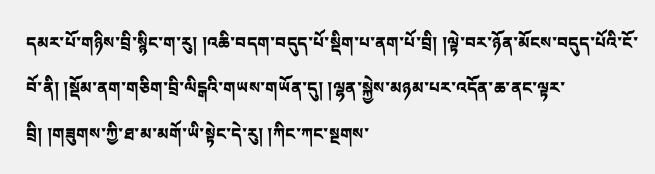དམར་པོ་གཉིས་བྲི་སྙིང་ག་རུ། །འཆི་བདག་བདུད་པོ་སྡིག་པ་ནག་པོ་བྲི། །ལྟེ་བར་ཉོན་མོངས་བདུད་པོའི་ངོ་བོ་ནི། །སྡོམ་ནག་གཅིག་བྲི་ལིངྒའི་གཡས་གཡོན་དུ། །ལྷན་སྐྱེས་མཉམ་པར་འདོན་ཆ་ནང་ལྟར་བྲི། །གཟུགས་ཀྱི་ཐ་མ་མགོ་ཡི་སྟེང་དེ་རུ། །ཀིང་ཀང་སྔགས་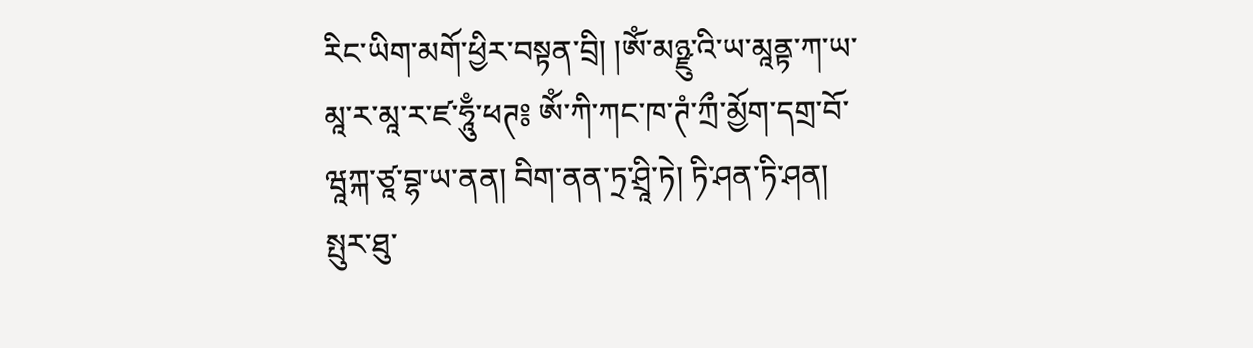རིང་ཡིག་མགོ་ཕྱིར་བསྟན་བྲི། །ཨོཾ་མཉྫུ་འི་ཡ་མཱནྟ་ཀ་ཡ་མཱ་ར་མཱ་ར་ཛ་ཧཱུྃ་ཕཊ༔ ཨོཾ་ཀི་ཀང་ཁ་ཊཾ་ཀྲྀ་མྱོག་དགྲ་བོ་ཝཱཀྐ་ཙཱ་བྷ་ཡ་ནན། བིག་ནན་ཏྲ་ཤྲཱི་ཏེ། ཏི་ཤན་ཏི་ཤན། སྤུར་ཐུ་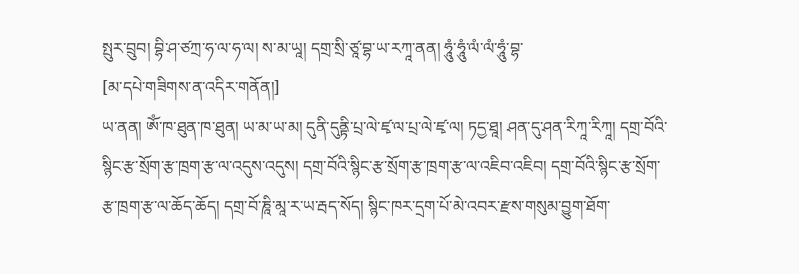སྤུར་བྲུབ། བྷི་ཤ་ཙཀྲ་ཧ་ལ་ཧ་ལ། ས་མ་ཡཱ། དགྲ་སྲི་ཙཱ་བྷ་ཡ་རཀཱ་ནན། ཧཱུཾ་ཧཱུཾ་ལཾ་ལཾ་ཧཱུཾ་བྷ་
[མ་དཔེ་གཟིགས་ན་འདིར་གནོན།]
ཡ་ནན། ཨོཾ་ཁ་ཐུན་ཁ་ཐུན། ཡ་མ་ཡ་མ། དུནི་དུནྟི་པྲ་ལེ་ཛྭ་ལ་པྲ་ལེ་ཛྭ་ལ། ཏདྱ་ཐཱ། ཤན་དུ་ཤན་རིཀཱ་རིཀཱ། དགྲ་བོའི་སྙིང་རྩ་སྲོག་རྩ་ཁྲག་རྩ་ལ་འདུས་འདུས། དགྲ་བོའི་སྙིང་རྩ་སྲོག་རྩ་ཁྲག་རྩ་ལ་འཇིབ་འཇིབ། དགྲ་བོའི་སྙིང་རྩ་སྲོག་རྩ་ཁྲག་རྩ་ལ་ཆོད་ཆོད། དགྲ་བོ་ཎཱི་མཱ་ར་ཡ་རྦད་སོད། སྙིང་ཁར་དྲག་པོ་མེ་འབར་རྫས་གསུམ་བྱུག་ཐོག་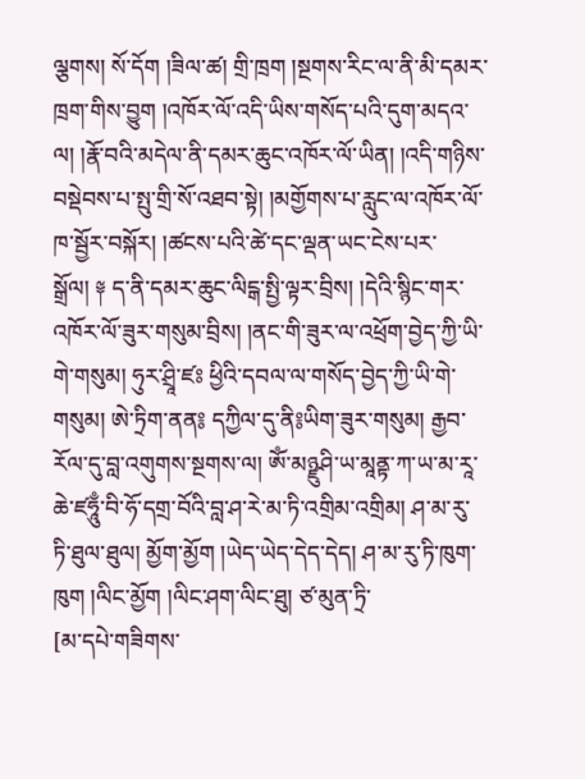ལྕགས། སོ་དོག །ཟིལ་ཚ། གྲི་ཁྲག །སྔགས་རིང་ལ་ནི་མི་དམར་ཁྲག་གིས་བྱུག །འཁོར་ལོ་འདི་ཡིས་གསོད་པའི་དུག་མདའ་ལ། །རྣོ་བའི་མདེལ་ནི་དམར་ཆུང་འཁོར་ལོ་ཡིན། །འདི་གཉིས་བསྡེབས་པ་སྤུ་གྲི་སོ་འཐབ་སྟེ། །མགྱོགས་པ་རླུང་ལ་འཁོར་ལོ་ཁ་སྦྱོར་བསྐོར། །ཚངས་པའི་ཚེ་དང་ལྡན་ཡང་ངེས་པར་སྒྲོལ། ༈ ད་ནི་དམར་ཆུང་ལིངྒ་སྤྱི་ལྟར་བྲིས། །དེའི་སྙིང་གར་འཁོར་ལོ་ཟུར་གསུམ་བྲིས། །ནང་གི་ཟུར་ལ་འཕྲོག་བྱེད་ཀྱི་ཡི་གེ་གསུམ། ཧུར་ཤྲཱི་ཛཿ ཕྱིའི་དབལ་ལ་གསོད་བྱེད་ཀྱི་ཡི་གེ་གསུམ། ཨེ་ཏྲིག་ནན༔ དཀྱིལ་དུ་ནི༔ཡིག་ཟུར་གསུམ། རྒྱབ་རོལ་དུ་བླ་འགུགས་སྔགས་ལ། ཨོཾ་མཉྫུཤི་ཡ་མཱནྟ་ཀ་ཡ་མ་རཱ་ཆེ་ཛཧཱུྃ་བི་ཧོ་དགྲ་བོའི་བླ་ཤ་རེ་མ་ཏི་འགྲིམ་འགྲིམ། ཤ་མ་རུ་ཏི་ཐུལ་ཐུལ། མྱོག་མྱོག །ཡེད་ཡེད་དེད་དེད། ཤ་མ་རུ་ཏི་ཁུག་ཁུག །ལིང་མྱོག །ལིང་ཤག་ལིང་ཐུ། ཙ་མུན་ཏྲི་
[མ་དཔེ་གཟིགས་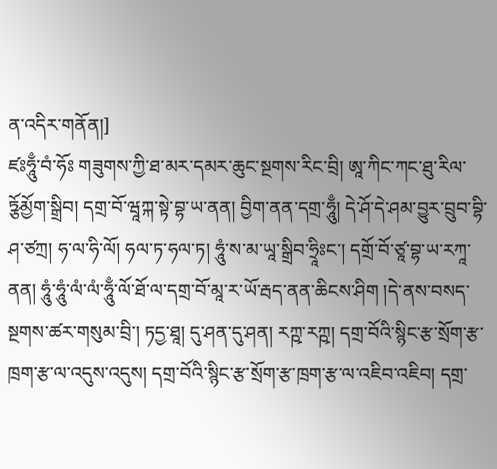ན་འདིར་གནོན།]
ཛཿཧཱུྃ་བཾ་ཧོཿ གཟུགས་ཀྱི་ཐ་མར་དམར་ཆུང་སྔགས་རིང་བྲི། ཨཱ་ཀིང་ཀང་ཐུ་རིལ་ཏྩོམྱོག་སྒྲིབ། དགྲ་བོ་ཝཱཀྐ་སྟེ་བྷ་ཡ་ནན། བྱིག་ནན་དགྲ་ཧཱུྃ། དེ་ཤོ་དེ་ཤམ་བྱུར་བྲུབ་བྷི་ཤ་ཙཀྲ། ཧ་ལ་ཧི་ལོ། ཧལ་ཏ་ཧལ་ཏ། ཧཱུཾ་ས་མ་ཡཱ་སྒྲིབ་ཧྲཱིཿང་། དགྲོ་བོ་ཙཱ་བྷ་ཡ་རཀཱ་ནན། ཧཱུཾ་ཧཱུཾ་ལཾ་ལཾ་ཧཱུྃ་ལོ་ཐོ་ལ་དགྲ་བོ་མཱ་ར་ཡོ་རྦད་ནན་ཆིངས་ཤིག །དེ་ནས་བསད་སྔགས་ཚར་གསུམ་བྲི་། ཏདྱ་ཐཱ། དུ་ཤན་དུ་ཤན། རཀྵ་རཀྵ། དགྲ་བོའི་སྙིང་རྩ་སྲོག་རྩ་ཁྲག་རྩ་ལ་འདུས་འདུས། དགྲ་བོའི་སྙིང་རྩ་སྲོག་རྩ་ཁྲག་རྩ་ལ་འཇིབ་འཇིབ། དགྲ་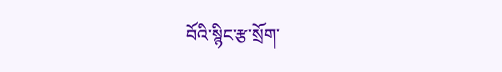བོའི་སྙིང་རྩ་སྲོག་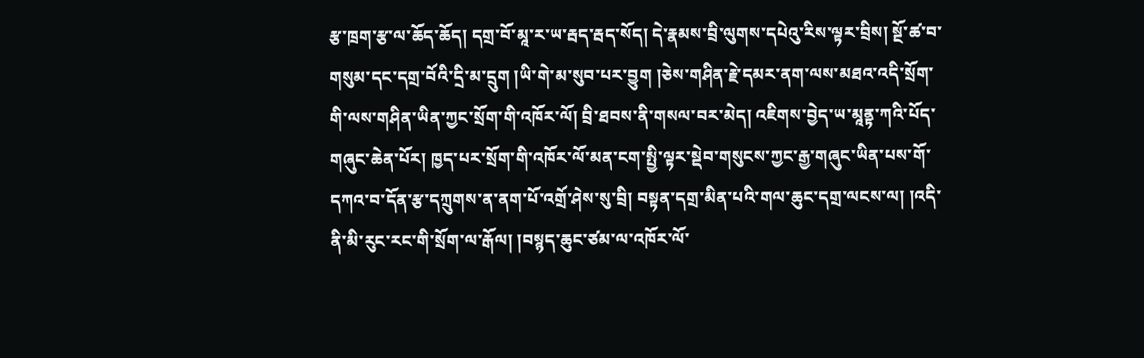རྩ་ཁྲག་རྩ་ལ་ཆོད་ཆོད། དགྲ་བོ་མཱ་ར་ཡ་རྦད་རྦད་སོད། དེ་རྣམས་བྲི་ལུགས་དཔེའུ་རིས་ལྟར་བྲིས། སྔོ་ཚ་བ་གསུམ་དང་དགྲ་བོའི་དྲི་མ་དྲུག །ཡི་གེ་མ་སུབ་པར་བྱུག །ཅེས་གཤིན་རྗེ་དམར་ནག་ལས་མཐའ་འདི་སྲོག་གི་ལས་གཤིན་ཡིན་ཀྱང་སྲོག་གི་འཁོར་ལོ། བྲི་ཐབས་ནི་གསལ་བར་མེད། འཇིགས་བྱེད་ཡ་མཱནྟ་ཀའི་པོད་གཞུང་ཆེན་པོར། ཁྱད་པར་སྲོག་གི་འཁོར་ལོ་མན་ངག་སྤྱི་ལྟར་སྡེབ་གསུངས་ཀྱང་རྒྱ་གཞུང་ཡིན་པས་གོ་དཀའ་བ་དོན་རྩ་དཀྲུགས་ན་ནག་པོ་འགྲོ་ཤེས་སུ་བྲི། བསྟན་དགྲ་མིན་པའི་གལ་ཆུང་དགྲ་ལངས་ལ། །འདི་ནི་མི་རུང་རང་གི་སྲོག་ལ་རྒོལ། །བསྙད་ཆུང་ཙམ་ལ་འཁོར་ལོ་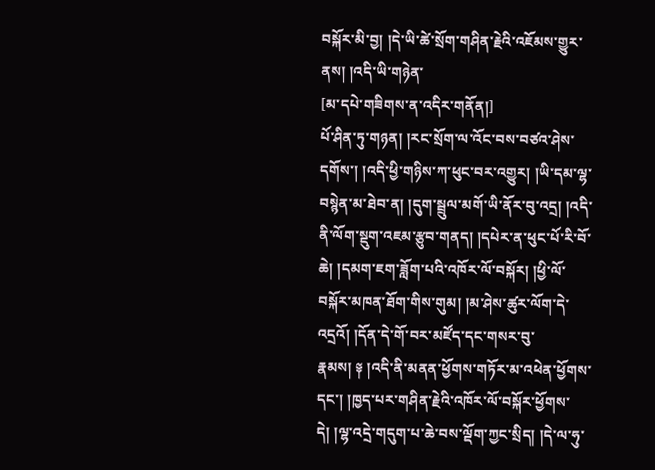བསྐོར་མི་བྱ། །དེ་ཡི་ཚེ་སྲོག་གཤིན་རྗེའི་འཇོམས་གྱུར་ནས། །འདི་ཡི་གཉེན་
[མ་དཔེ་གཟིགས་ན་འདིར་གནོན།]
པོ་ཤིན་ཏུ་གཉན། །རང་སྲོག་ལ་འོང་བས་བཙའ་ཤེས་དགོས་། །འདི་ཕྱི་གཉིས་ཀ་ཕུང་བར་འགྱུར། །ཡི་དམ་ལྷ་བསྙེན་མ་ཐེབ་ན། །དུག་སྦྲུལ་མགོ་ཡི་ནོར་བུ་འདྲ། །འདི་ནི་ལོག་སྡུག་འཇམ་རྩུབ་གནད། །དཔེར་ན་ཕུང་པོ་རི་བོ་ཆེ། །དམག་ཇག་ཟློག་པའི་འཁོར་ལོ་བསྐོར། །ཕྱི་ལོ་བསྐོར་མཁན་ཐོག་གིས་གུམ། །མ་ཤེས་ཚུར་ལོག་དེ་འདྲའོ། །དོན་དེ་གོ་བར་མཛོད་དང་གསར་བུ་རྣམས། ༈ །འདི་ནི་མནན་ཕྱོགས་གཏོར་མ་འཕེན་ཕྱོགས་དང་། །ཁྱད་པར་གཤིན་རྗེའི་འཁོར་ལོ་བསྐོར་ཕྱོགས་དེ། །ལྷ་འདྲེ་གདུག་པ་ཆེ་བས་ལྡོག་ཀྱང་སྲིད། །དེ་ལ་ཧུ་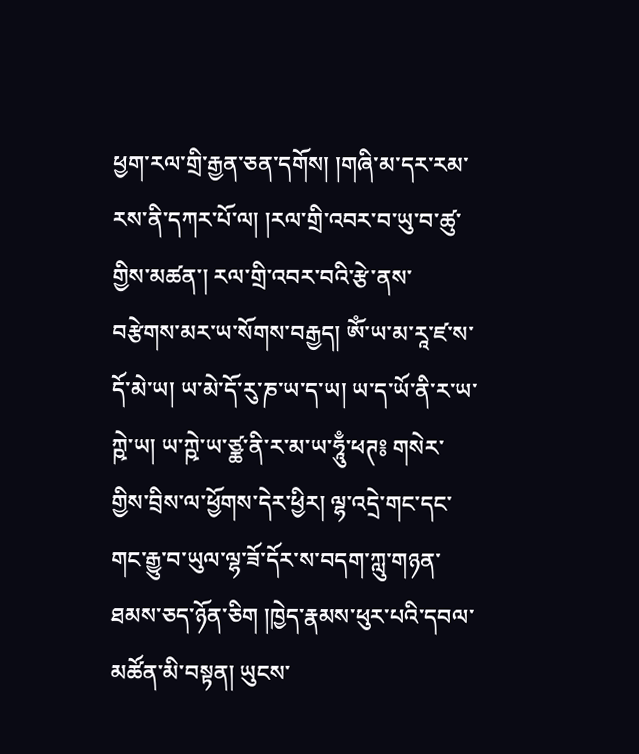ཕྱག་རལ་གྲི་རྒྱན་ཅན་དགོས། །གཞི་མ་དར་རམ་རས་ནི་དཀར་པོ་ལ། །རལ་གྲི་འབར་བ་ཡུ་བ་ཚུ་གྱིས་མཚན་། རལ་གྲི་འབར་བའི་རྩེ་ནས་བརྩེགས་མར་ཡ་སོགས་བརྒྱད། ཨོཾ་ཡ་མ་རཱ་ཛ་ས་དོ་མེ་ཡ། ཡ་མེ་དོ་རུ་ཎ་ཡ་ད་ཡ། ཡ་ད་ཡོ་ནི་ར་ཡ་ཀྵེ་ཡ། ཡ་ཀྵེ་ཡ་ཙྪ་ནི་ར་མ་ཡ་ཧཱུྃ་ཕཊ༔ གསེར་གྱིས་བྲིས་ལ་ཕྱོགས་དེར་ཕྱིར། ལྷ་འདྲེ་གང་དང་གང་རྒྱུ་བ་ཡུལ་ལྷ་ཟོ་དོར་ས་བདག་ཀླུ་གཉན་ཐམས་ཅད་ཉོན་ཅིག །ཁྱེད་རྣམས་ཕུར་པའི་དབལ་མཚོན་མི་བསྟན། ཡུངས་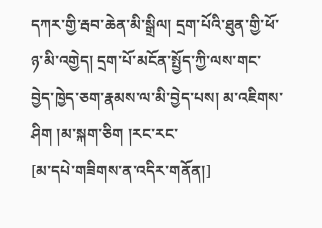དཀར་གྱི་རྦབ་ཆེན་མི་སྒྲིལ། དྲག་པོའི་ཐུན་གྱི་ཕོ་ཉ་མི་འགྱེད། དྲག་པོ་མངོན་སྤྱོད་ཀྱི་ལས་གང་བྱེད་ཁྱེད་ཅག་རྣམས་ལ་མི་བྱེད་པས། མ་འཇིགས་ཤིག །མ་སྐག་ཅིག །རང་རང་
[མ་དཔེ་གཟིགས་ན་འདིར་གནོན།]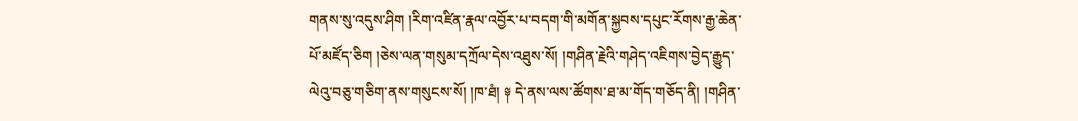གནས་སུ་འདུས་ཤིག །རིག་འཛིན་རྣལ་འབྱོར་པ་བདག་གི་མགོན་སྐྱབས་དཔུང་རོགས་རྒྱ་ཆེན་པོ་མཛོད་ཅིག །ཅེས་ལན་གསུམ་དཀྲོལ་དེས་འཐུས་སོ། །གཤིན་རྗེའི་གཤེད་འཇིགས་བྱེད་རྒྱུད་ལེའུ་བཅུ་གཅིག་ནས་གསུངས་སོ། །ཁ་ཐཾ། ༈ དེ་ནས་ལས་ཚོགས་ཐ་མ་གོད་གཅོད་ནི། །གཤིན་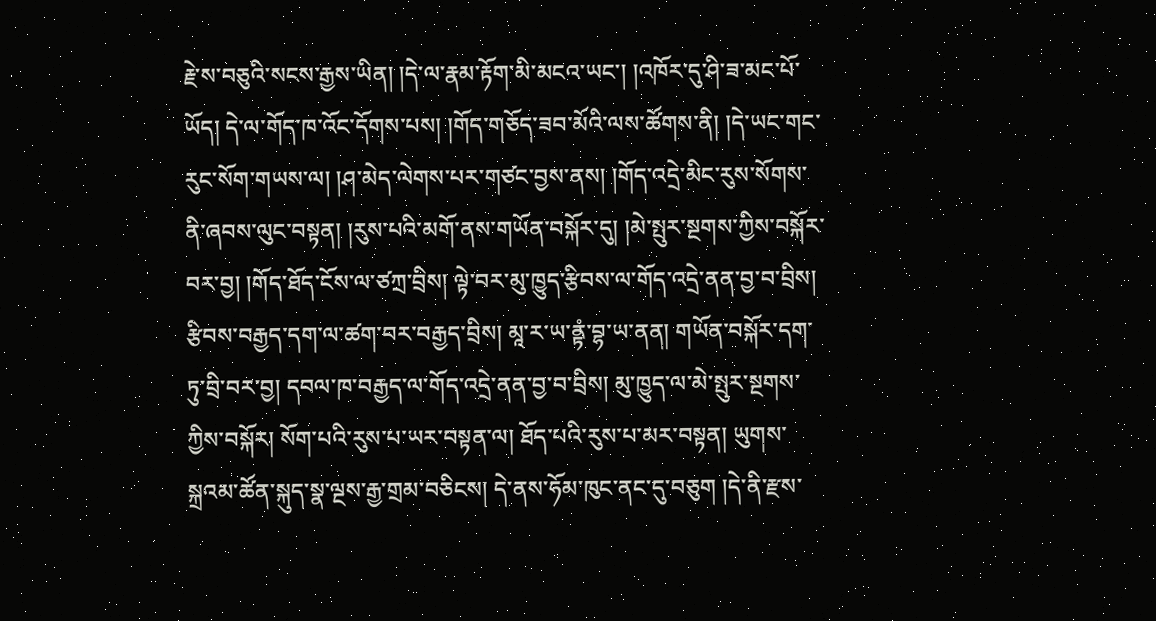རྗེ་ས་བཅུའི་སངས་རྒྱས་ཡིན། །དེ་ལ་རྣམ་རྟོག་མི་མངའ་ཡང་། །འཁོར་དུ་ཤི་ཟ་མང་པོ་ཡོད། དེ་ལ་གོད་ཁ་འོང་དོགས་པས། །གོད་གཅོད་ཟབ་མོའི་ལས་ཚོགས་ནི། །དེ་ཡང་གང་རུང་སོག་གཡས་ལ། །ཤ་མེད་ལེགས་པར་གཙང་བྱས་ནས། །གོད་འདྲེ་མིང་རུས་སོགས་ནི་ཞབས་ལུང་བསྟན། །རུས་པའི་མགོ་ནས་གཡོན་བསྐོར་དུ། །མེ་སྤུར་སྔགས་ཀྱིས་བསྐོར་བར་བྱ། །གོད་ཐོད་ངོས་ལ་ཙཀྲ་བྲིས། ལྟེ་བར་མུ་ཁྱུད་རྩིབས་ལ་གོད་འདྲེ་ནན་བྱ་བ་བྲིས། རྩིབས་བརྒྱད་དག་ལ་ཚག་བར་བརྒྱད་བྲིས། མཱ་ར་ཡ་ནྟཾ་བྷ་ཡ་ནན། གཡོན་བསྐོར་དག་ཏུ་བྲི་བར་བྱ། དབལ་ཁ་བརྒྱད་ལ་གོད་འདྲེ་ནན་བྱ་བ་བྲིས། མུ་ཁྱུད་ལ་མེ་སྤུར་སྔགས་ཀྱིས་བསྐོར། སོག་པའི་རུས་པ་ཡར་བསྟན་ལ། ཐོད་པའི་རུས་པ་མར་བསྟན། ཡུགས་སྐྲའམ་ཚོན་སྐུད་སྣ་ལྔས་རྒྱ་གྲམ་བཅིངས། དེ་ནས་ཧོམ་ཁུང་ནང་དུ་བཅུག །དེ་ནི་རྫས་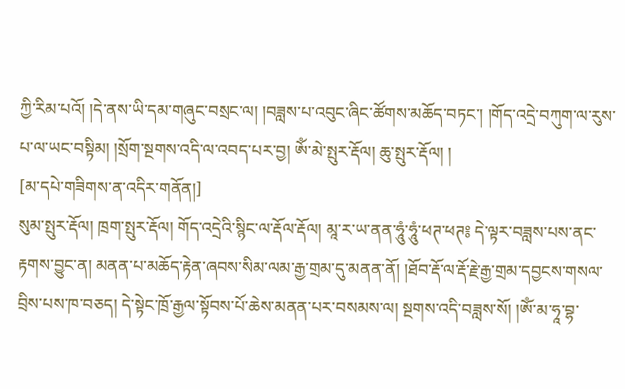ཀྱི་རིམ་པའོ། །དེ་ནས་ཡི་དམ་གཞུང་བསྲང་ལ། །བཟླས་པ་འབུང་ཞིང་ཚོགས་མཆོད་བཏང་། །གོད་འདྲེ་བཀུག་ལ་རུས་པ་ལ་ཡང་བསྟིམ། །སྲོག་སྔགས་འདི་ལ་འབད་པར་བྱ། ༀ་མེ་སྤུར་རྡོལ། ཆུ་སྤུར་རྡོལ། །
[མ་དཔེ་གཟིགས་ན་འདིར་གནོན།]
སུམ་སྤུར་རྡོལ། ཁྲག་སྤུར་རྡོལ། གོད་འདྲེའི་སྙིང་ལ་རྡོལ་རྡོལ། མཱ་ར་ཡ་ནན་ཧཱུཾ་ཧཱུཾ་ཕཊ་ཕཊ༔ དེ་ལྟར་བཟླས་པས་ནང་རྟགས་བྱུང་ན། མནན་པ་མཆོད་རྟེན་ཞབས་སིམ་ལམ་རྒྱ་གྲམ་དུ་མནན་ནོ། །ཐོབ་རྡོ་ལ་རྡོ་རྗེ་རྒྱ་གྲམ་དབྱངས་གསལ་བྲིས་པས་ཁ་བཅད། དེ་སྟེང་ཁྲོ་རྒྱལ་སྟོབས་པོ་ཆེས་མནན་པར་བསམས་ལ། སྔགས་འདི་བཟླས་སོ། །ཨོཾ་མ་ཧཱ་བྷ་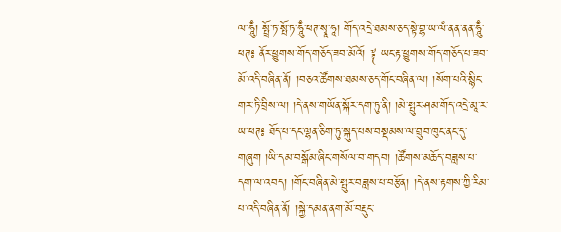ལ་ཧཱུྃ། སྤྲོ་ཏ་སྤོ་ཏ་ཧཱུྃ་ཕཊ་སྭཱ་ཧཱ། གོད་འདྲེ་ཐམས་ཅད་སྟེ་བྷ་ཡ་ལཾ་ནན་ནན་ཧཱུྃ་ཕཊ༔ ནོར་ཕྱུགས་གོད་གཅོད་ཟབ་མོའོ། ༈ ཡང་རྟ་ཕྱུགས་གོད་གཅོད་པ་ཟབ་མོ་འདི་བཞིན་ནོ། །བཅའ་ཚོགས་ཐམས་ཅད་གོང་བཞིན་ལ། །སོག་པའི་སྙིང་གར་ཏི་བྲིས་ལ། །དེ་ནས་གཡོན་སྐོར་དག་ཏུ་ནི། །མེ་སྤུར་ཤམ་གོད་འདྲེ་མཱ་ར་ཡ་ཕཊ༔ ཐོད་པ་དང་ལྷན་ཅིག་ཏུ་སྐུད་པས་བསྡམས་ལ་བྲུབ་ཁུང་ནང་དུ་གཞུག །ཡི་དམ་བསྒོམ་ཞིང་གསོལ་བ་གདབ། །ཚོགས་མཆོད་བཟླས་པ་དག་ལ་འབད། །གོང་བཞིན་མེ་སྤུར་བཟླས་པ་བརྩོན། །དེ་ནས་རྟགས་ཀྱི་རིམ་པ་འདི་བཞིན་ནོ། །སྐྱེ་དམན་ནག་མོ་བརྡུང་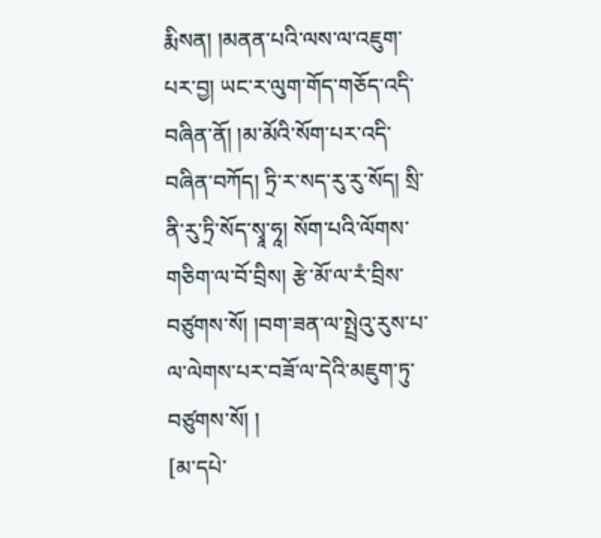རྨིསན། །མནན་པའི་ལས་ལ་འཇུག་པར་བྱ། ཡང་ར་ལུག་གོད་གཅོད་འདི་བཞིན་ནོ། །མ་མོའི་སོག་པར་འདི་བཞིན་བཀོད། ཏྲི་ར་སད་རུ་རུ་སོད། སྲི་ནི་རུ་ཏྲི་སོད་སྭཱ་ཧཱ། སོག་པའི་ལོགས་གཅིག་ལ་བོ་བྲིས། རྩེ་མོ་ལ་རཾ་བྲིས་བཙུགས་སོ། །བག་ཟན་ལ་སྤྲེའུ་རུས་པ་ལ་ལེགས་པར་བཟོ་ལ་དེའི་མཇུག་ཏུ་བཙུགས་སོ། །
[མ་དཔེ་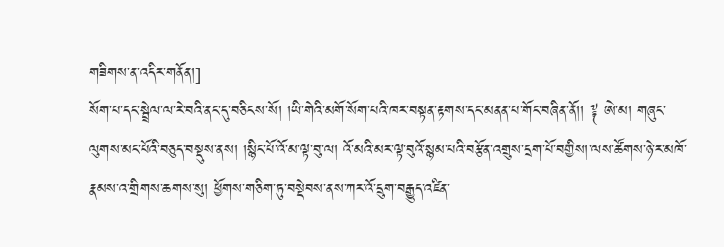གཟིགས་ན་འདིར་གནོན།]
སོག་པ་དང་སྦྲེལ་ལ་རེ་བའི་ནང་དུ་བཅིངས་སོ། །ཡི་གེའི་མགོ་སོག་པའི་ཁར་བསྟན་རྟགས་དང་མནན་པ་གོང་བཞིན་ནོ།། ༈ ཨེ་མ། གཞུང་ལུགས་མང་པོའི་བཅུད་བསྡུས་ནས། །སྙིང་པོ་འོ་མ་ལྟ་བུ་ལ། འོ་མའི་མར་ལྟ་བུའོ་སྙམ་པའི་བརྩོན་འགྲུས་དྲག་པོ་བགྱིས།་ལས་ཚོགས་ཉེ་ར་མཁོ་རྣམས་འ་གྲིགས་ཆགས་སུ། ཕྱོགས་གཅིག་ཏུ་བསྡེབས་ནས་ཀར་འོ་དྲུག་བརྒྱུད་འཛིན་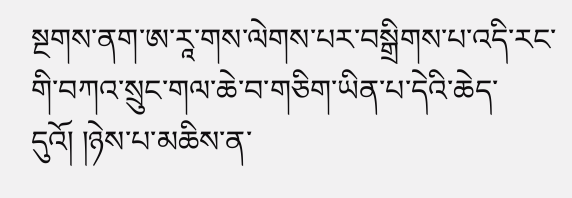སྔགས་ནག་ཨ་རཱ་གས་ལེགས་པར་བསྒྲིགས་པ་འདི་རང་གི་བཀའ་སྲུང་གལ་ཆེ་བ་གཅིག་ཡིན་པ་དེའི་ཆེད་དུའོ། །ཉེས་པ་མཆིས་ན་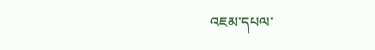འཇམ་དཔལ་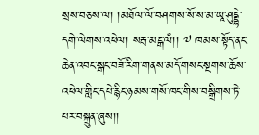སྲས་བཅས་ལ། །མཐོལ་ལོ་བཤགས་སོ་ས་མ་ཡཱ་ཤུདྡྷེ་དགེ་ལེགས་འཕེལ། སརྦ་མངྒ་ལཾ།། ༧ ཁམས་སྟོད་ནང་ཆེན་འབང་སྒང་བཟོ་རིག་གནས་མདོ་གསང་སྔགས་ཆོས་འཕེལ་གླིང་དཔེ་རྙིང་ཉམས་གསོ་ཁང་གིས་བསྒྲིགས་ཏེ་པར་བསྐྲུན་ཞུས།།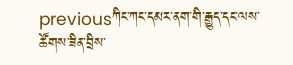previousཀིང་ཀང་དམར་ནག་གི་རྒྱུད་དང་ལས་ཚོགས་ཟིན་བྲིས་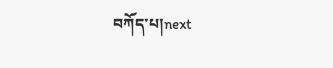བཀོད་པ།next